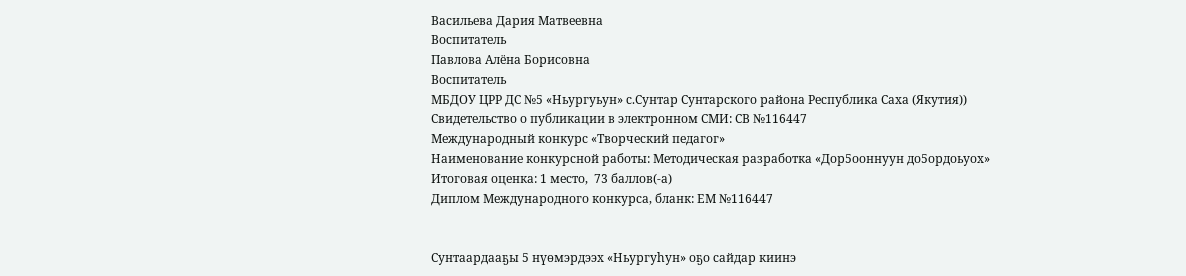Васильева Дария Матвеевна
Воспитатель
Павлова Алёна Борисовна
Воспитатель
МБДОУ ЦРР ДС №5 «Ньургуьун» с.Сунтар Сунтарского района Республика Саха (Якутия))
Свидетельство о публикации в электронном СМИ: СВ №116447
Международный конкурс «Творческий педагог»
Наименование конкурсной работы: Методическая разработка «Дор5ооннуун до5ордоьуох»
Итоговая оценка: 1 место,  73 баллов(-а)
Диплом Международного конкурса, бланк: ЕМ №116447


Сунтаардааҕы 5 нүөмэрдээх «Ньургуһун» оҕо сайдар киинэ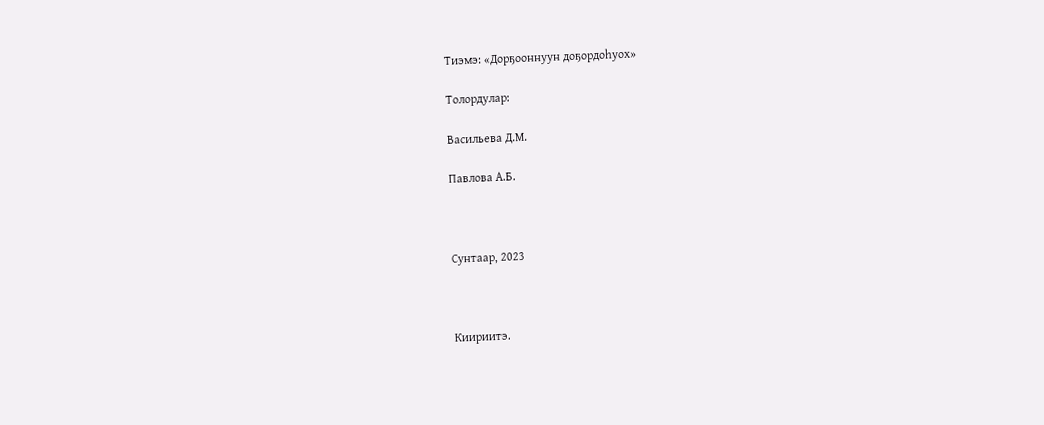Тиэмэ: «Дорҕооннуун доҕордоһуох»

Толордулар:

Васильева Д.М.

Павлова А.Б.



Сунтаар, 2023



Киириитэ.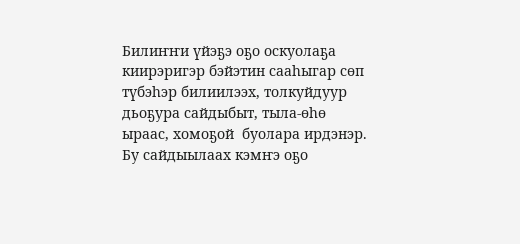Билиҥҥи үйэҕэ оҕо оскуолаҕа киирэригэр бэйэтин сааһыгар сөп түбэһэр билиилээх, толкуйдуур дьоҕура сайдыбыт, тыла-өһө ыраас, хомоҕой  буолара ирдэнэр. Бу сайдыылаах кэмҥэ оҕо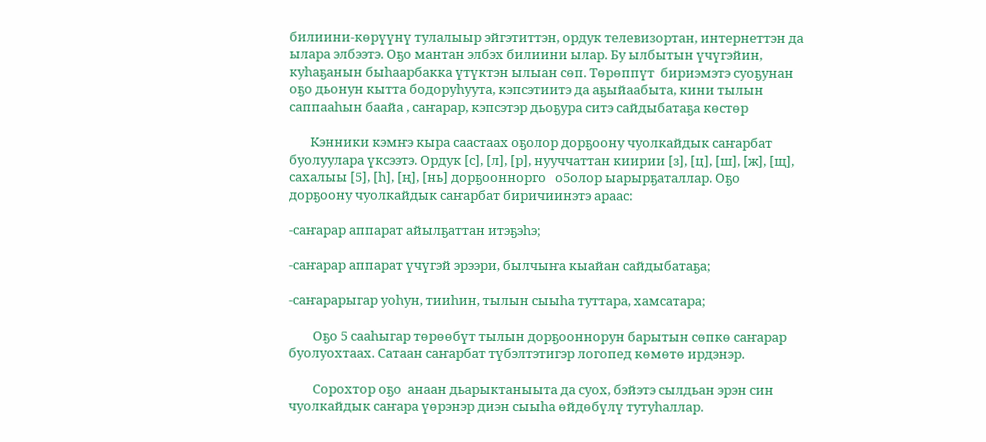билиини-көрүүнү тулалыыр эйгэтиттэн, ордук телевизортан, интернеттэн да ылара элбээтэ. Оҕо мантан элбэх билиини ылар. Бу ылбытын үчүгэйин, куһаҕанын быһаарбакка үтүктэн ылыан сөп. Төрөппүт  бириэмэтэ суоҕунан оҕо дьонун кытта бодоруһуута, кэпсэтиитэ да аҕыйаабыта, кини тылын саппааһын баайа , саҥарар, кэпсэтэр дьоҕура ситэ сайдыбатаҕа көстөр

       Кэнники кэмҥэ кыра саастаах оҕолор дорҕоону чуолкайдык саҥарбат буолуулара үксээтэ. Ордук [с], [л], [р], нууччаттан киирии [з], [ц], [ш], [ж], [щ], сахалыы [5], [һ], [ң], [нь] дорҕооннорго   о5олор ыарырҕаталлар. Оҕо дорҕоону чуолкайдык саҥарбат биричиинэтэ араас:

-саҥарар аппарат айылҕаттан итэҕэһэ;

-саҥарар аппарат үчүгэй эрээри, былчыҥа кыайан сайдыбатаҕа;

-саҥарарыгар уоhун, тииhин, тылын сыыhа туттара, хамсатара;

        Оҕо 5 сааһыгар төрөөбүт тылын дорҕооннорун барытын сөпкө саҥарар буолуохтаах. Сатаан саҥарбат түбэлтэтигэр логопед көмөтө ирдэнэр.

        Сорохтор оҕо  анаан дьарыктаныыта да суох, бэйэтэ сылдьан эрэн син чуолкайдык саҥара үөрэнэр диэн сыыһа өйдөбүлү тутуһаллар.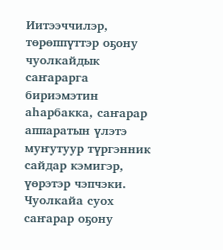Иитээччилэр, төрөппүттэр оҕону чуолкайдык саҥарарга бириэмэтин аһарбакка, саҥарар аппаратын үлэтэ муҥутуур түргэнник сайдар кэмигэр, үөрэтэр чэпчэки. Чуолкайа суох саҥарар оҕону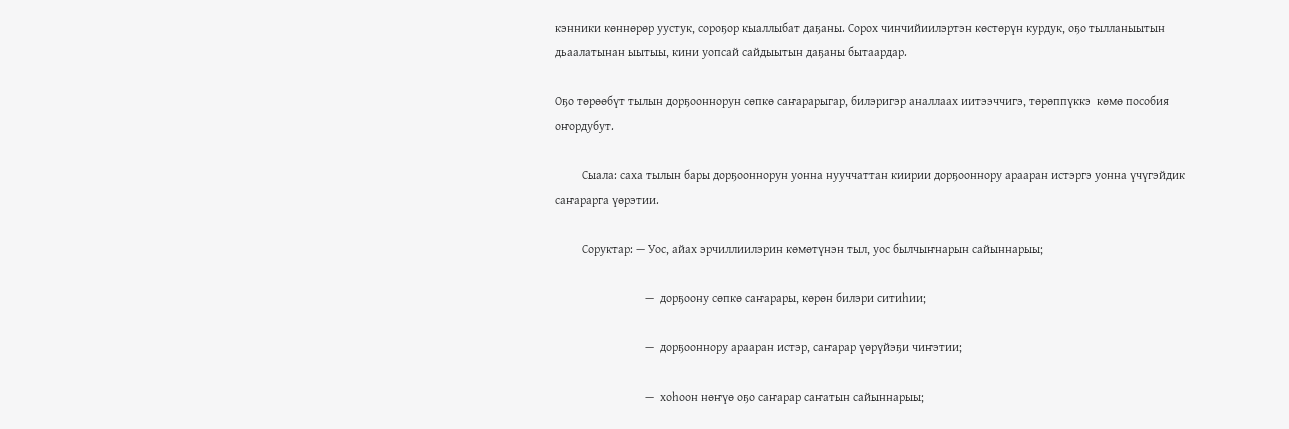кэнники көннөрөр уустук, сороҕор кыаллыбат даҕаны. Сорох чинчийиилэртэн көстөрүн курдук, оҕо тылланыытын дьаалатынан ыытыы, кини уопсай сайдыытын даҕаны бытаардар.

Оҕо төрөөбүт тылын дорҕооннорун сөпкө саҥарарыгар, билэригэр аналлаах иитээччигэ, төрөппүккэ  көмө пособия оҥордубут.

         Сыала: саха тылын бары дорҕооннорун уонна нууччаттан киирии дорҕооннору арааран истэргэ уонна үчүгэйдик саҥарарга үөрэтии.

         Соруктар: — Уос, айах эрчиллиилэрин көмөтүнэн тыл, уос былчыҥнарын сайыннарыы;

                              —  дорҕоону сөпкө саҥарары, көрөн билэри ситиһии;

                              —  дорҕооннору арааран истэр, саҥарар үөрүйэҕи чиҥэтии;

                              —  хоһоон нөҥүө оҕо саҥарар саҥатын сайыннарыы;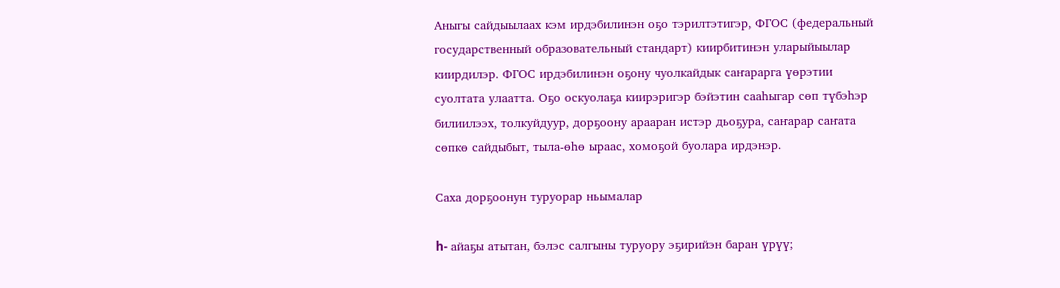Аныгы сайдыылаах кэм ирдэбилинэн оҕо тэрилтэтигэр, ФГОС (федеральный государственный образовательный стандарт) киирбитинэн уларыйыылар киирдилэр. ФГОС ирдэбилинэн оҕону чуолкайдык саҥарарга үөрэтии суолтата улаатта. Оҕо оскуолаҕа киирэригэр бэйэтин сааhыгар сөп түбэhэр билиилээх, толкуйдуур, дорҕоону арааран истэр дьоҕура, саҥарар саҥата сөпкө сайдыбыт, тыла-өhө ыраас, хомоҕой буолара ирдэнэр.

Саха дорҕоонун туруорар ньымалар

h- айаҕы атытан, бэлэс салгыны туруору эҕирийэн баран үрүү;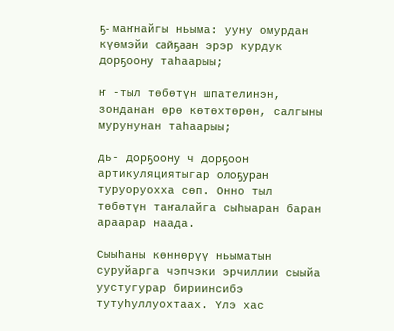ҕ- маҥнайгы ньыма: ууну омурдан күөмэйи сайҕаан эрэр курдук дорҕоону таһаарыы;

ҥ -тыл төбөтүн шпателинэн, зонданан өрө көтөхтөрөн, салгыны мурунунан таһаарыы;

дь- дорҕоону ч дорҕоон артикуляциятыгар олоҕуран туруоруохха сөп. Онно тыл төбөтүн таҥалайга сыһыаран баран араарар наада.

Сыыһаны көннөрүү ньыматын суруйарга чэпчэки эрчиллии сыыйа уустугурар бириинсибэ тутуһуллуохтаах. Үлэ хас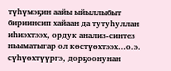түһүмэҕин аайы ыйыллыбыт бириинсип хайаан да тутуһуллан иһиэхтээх, ордук анализ-синтез ньыматыгар ол көстүөхтээх…о.э. сүһүөхтүүргэ, дорҕоонунан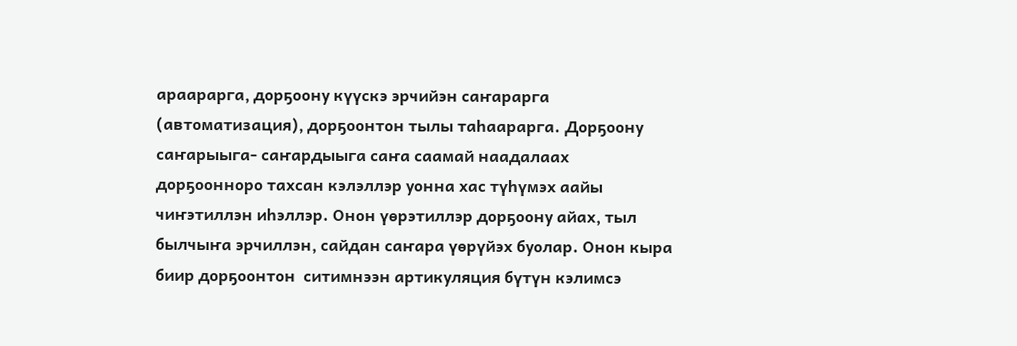араарарга, дорҕоону күүскэ эрчийэн саҥарарга (автоматизация), дорҕоонтон тылы таһаарарга. Дорҕоону саҥарыыга- саҥардыыга саҥа саамай наадалаах дорҕоонноро тахсан кэлэллэр уонна хас түһүмэх аайы чиҥэтиллэн иһэллэр. Онон үөрэтиллэр дорҕоону айах, тыл былчыҥа эрчиллэн, сайдан саҥара үөрүйэх буолар. Онон кыра биир дорҕоонтон  ситимнээн артикуляция бүтүн кэлимсэ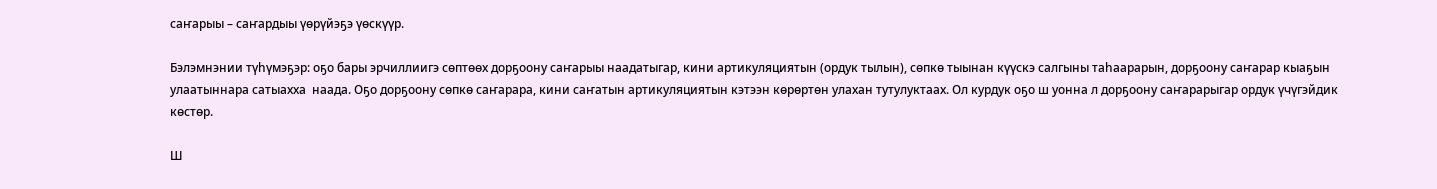саҥарыы – саҥардыы үөрүйэҕэ үөскүүр.

Бэлэмнэнии түһүмэҕэр: оҕо бары эрчиллиигэ сөптөөх дорҕоону саҥарыы наадатыгар, кини артикуляциятын (ордук тылын), сөпкө тыынан күүскэ салгыны таһаарарын, дорҕоону саҥарар кыаҕын улаатыннара сатыахха  наада. Оҕо дорҕоону сөпкө саҥарара, кини саҥатын артикуляциятын кэтээн көрөртөн улахан тутулуктаах. Ол курдук оҕо ш уонна л дорҕоону саҥарарыгар ордук үчүгэйдик көстөр.

Ш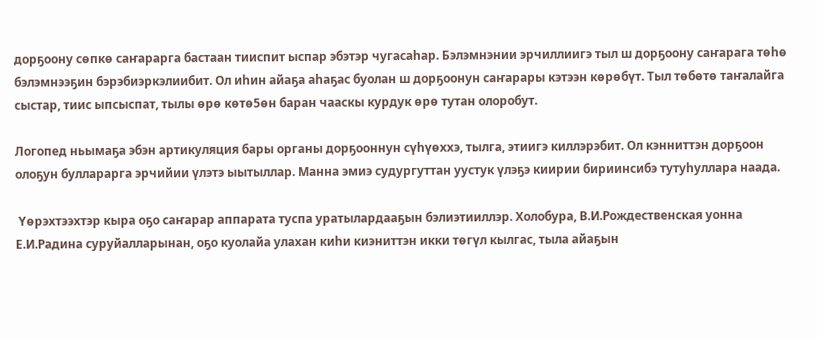дорҕоону сөпкө саҥарарга бастаан тииспит ыспар эбэтэр чугасаһар. Бэлэмнэнии эрчиллиигэ тыл ш дорҕоону саҥарага төһө бэлэмнээҕин бэрэбиэркэлиибит. Ол иһин айаҕа аһаҕас буолан ш дорҕоонун саҥарары кэтээн көрөбүт. Тыл төбөтө таҥалайга сыстар, тиис ыпсыспат, тылы өрө көтө5өн баран чааскы курдук өрө тутан олоробут.

Логопед ньымаҕа эбэн артикуляция бары органы дорҕооннун сүһүөххэ, тылга, этиигэ киллэрэбит. Ол кэнниттэн дорҕоон олоҕун булларарга эрчийии үлэтэ ыытыллар. Манна эмиэ судургуттан уустук үлэҕэ киирии бириинсибэ тутуһуллара наада.

 Үөрэхтээхтэр кыра оҕо саҥарар аппарата туспа уратылардааҕын бэлиэтииллэр. Холобура, В.И.Рождественская уонна Е.И.Радина суруйалларынан, оҕо куолайа улахан киhи киэниттэн икки төгүл кылгас, тыла айаҕын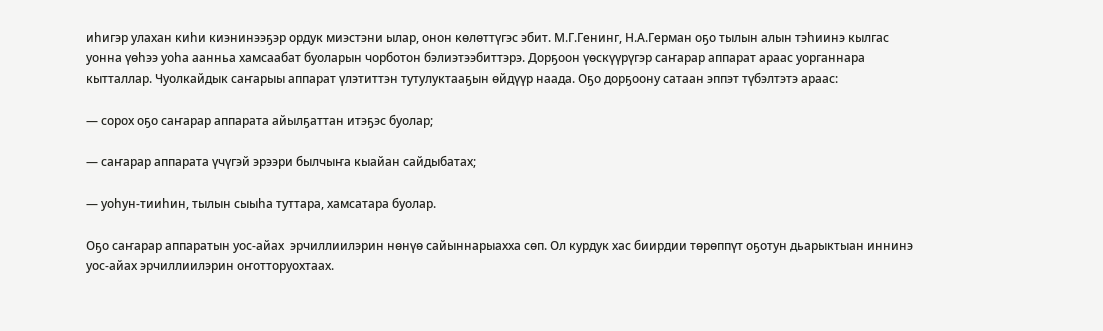иhигэр улахан киhи киэнинээҕэр ордук миэстэни ылар, онон көлөттүгэс эбит. М.Г.Генинг, Н.А.Герман оҕо тылын алын тэhиинэ кылгас уонна үөhээ уоhа аанньа хамсаабат буоларын чорботон бэлиэтээбиттэрэ. Дорҕоон үөскүүрүгэр саҥарар аппарат араас уорганнара кытталлар. Чуолкайдык саҥарыы аппарат үлэтиттэн тутулуктааҕын өйдүүр наада. Оҕо дорҕоону сатаан эппэт түбэлтэтэ араас:

— сорох оҕо саҥарар аппарата айылҕаттан итэҕэс буолар;

— саҥарар аппарата үчүгэй эрээри былчыҥа кыайан сайдыбатах;

— уоhун-тииhин, тылын сыыhа туттара, хамсатара буолар.

Оҕо саҥарар аппаратын уос-айах  эрчиллиилэрин нөнүө сайыннарыахха сөп. Ол курдук хас биирдии төрөппүт оҕотун дьарыктыан иннинэ уос-айах эрчиллиилэрин оҥотторуохтаах.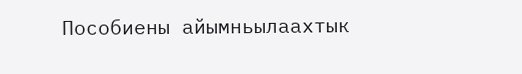Пособиены айымньылаахтык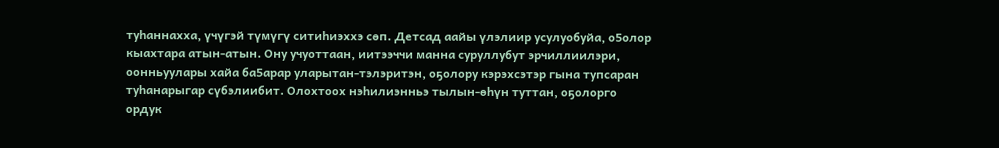туһаннахха, үчүгэй түмүгү ситиһиэххэ сөп. Детсад аайы үлэлиир усулуобуйа, о5олор кыахтара атын-атын. Ону учуоттаан, иитээччи манна суруллубут эрчиллиилэри, оонньуулары хайа ба5арар уларытан-тэлэритэн, оҕолору кэрэхсэтэр гына тупсаран туһанарыгар сүбэлиибит. Олохтоох нэһилиэнньэ тылын-өһүн туттан, оҕолорго ордук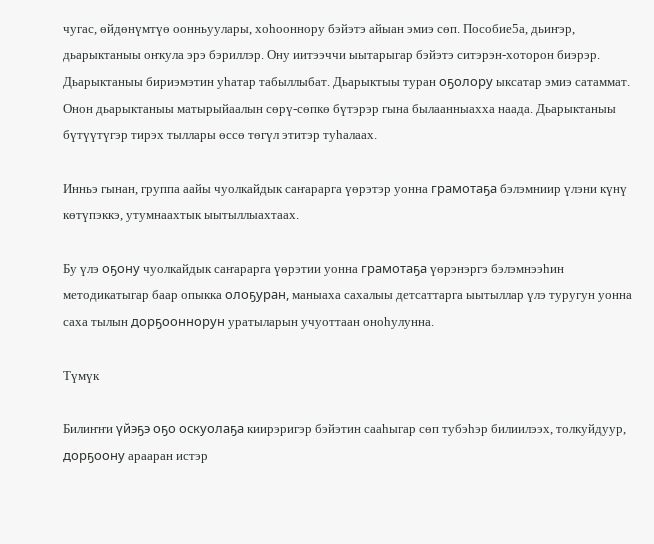чугас, өйдөнүмтүө оонньуулары, хоһооннору бэйэтэ айыан эмиэ сөп. Пособие5а, дьиҥэр, дьарыктаныы оҥкула эрэ бэриллэр. Ону иитээччи ыытарыгар бэйэтэ ситэрэн-хоторон биэрэр. Дьарыктаныы бириэмэтин уһатар табыллыбат. Дьарыктыы туран оҕолору ыксатар эмиэ сатаммат. Онон дьарыктаныы матырыйаалын сөрү-сөпкө бүтэрэр гына былаанныахха наада. Дьарыктаныы бүтүүтүгэр тирэх тыллары өссө төгүл этитэр туһалаах.

Инньэ гынан, группа аайы чуолкайдык саҥарарга үөрэтэр уонна грамотаҕа бэлэмниир үлэни күнү көтүпэккэ, утумнаахтык ыытыллыахтаах.

Бу үлэ оҕону чуолкайдык саҥарарга үөрэтии уонна грамотаҕа үөрэнэргэ бэлэмнээһин методикатыгар баар опыкка олоҕуран, маныаха сахалыы детсаттарга ыытыллар үлэ туругун уонна саха тылын дорҕооннорун уратыларын учуоттаан оноһулунна.

Түмүк

Билиҥҥи үйэҕэ оҕо оскуолаҕа киирэригэр бэйэтин сааһыгар сөп тубэһэр билиилээх, толкуйдуур, дорҕоону арааран истэр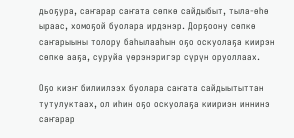дьоҕура, саҥарар саҥата сөпкө сайдыбыт, тыла-өһө ыраас, хомоҕой буолара ирдэнэр. Дорҕоону сөпкө саҥарыыны толору баһылааһын оҕо оскуолаҕа киирэн сөпкө ааҕа, суруйа үөрэнэригэр сүрүн оруоллаах.

Оҕо киэҥ билиилээх буолара саҥата сайдыытыттан тутулуктаах, ол иһин оҕо оскуолаҕа киириэн иннинэ саҥарар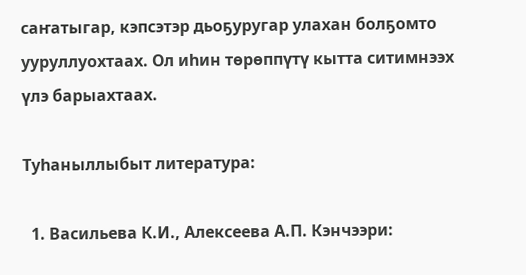саҥатыгар, кэпсэтэр дьоҕуругар улахан болҕомто ууруллуохтаах. Ол иһин төрөппүтү кытта ситимнээх үлэ барыахтаах.

Туһаныллыбыт литература:

  1. Васильева К.И., Алексеева А.П. Кэнчээри: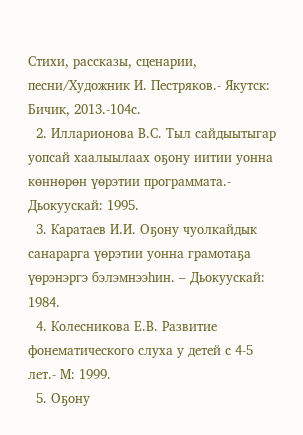Стихи, рассказы, сценарии, песни/Художник И. Пестряков.- Якутск: Бичик, 2013.-104с.
  2. Илларионова В.С. Тыл сайдыытыгар уопсай хаалыылаах оҕону иитии уонна көннөрөн үөрэтии программата.- Дьокуускай: 1995.
  3. Каратаев И.И. Оҕону чуолкайдык санарарга үөрэтии уонна грамотаҕа үөрэнэргэ бэлэмнээһин. – Дьокуускай: 1984.
  4. Колесникова Е.В. Развитие фонематического слуха у детей с 4-5 лет.- М: 1999.
  5. Оҕону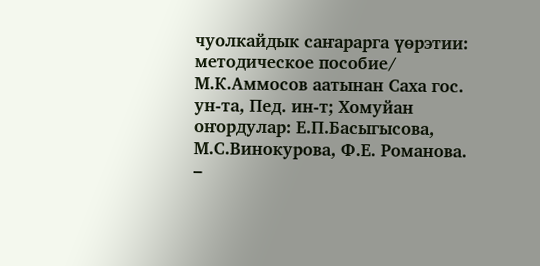чуолкайдык саҥарарга үөрэтии: методическое пособие/ М.К.Аммосов аатынан Саха гос. ун-та, Пед. ин-т; Хомуйан оҥордулар: Е.П.Басыгысова, М.С.Винокурова, Ф.Е. Романова. –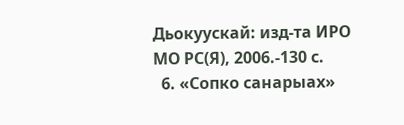Дьокуускай: изд-та ИРО МО РС(Я), 2006.-130 с.
  6. «Сопко санарыах»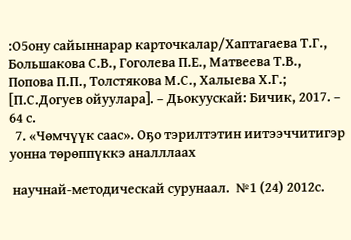:О5ону сайыннарар карточкалар/Хаптагаева Т.Г., Большакова С.В., Гоголева П.Е., Матвеева Т.В., Попова П.П., Толстякова М.С., Халыева Х.Г.; [П.С.Догуев ойуулара]. – Дьокуускай: Бичик, 2017. – 64 с.
  7. «Чөмчүүк саас». Оҕо тэрилтэтин иитээччитигэр уонна төрөппүккэ аналллаах

 научнай-методическай сурунаал.  №1 (24) 2012с.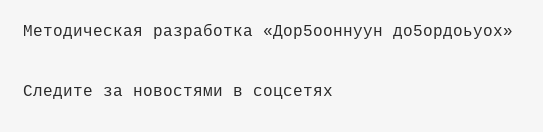Методическая разработка «Дор5ооннуун до5ордоьуох»

Следите за новостями в соцсетях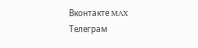Вконтакте MAX Телеграм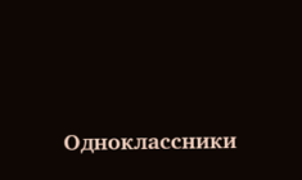Одноклассники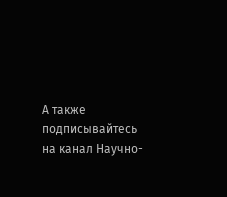А также подписывайтесь на канал Научно-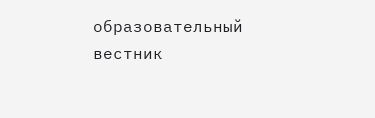образовательный вестник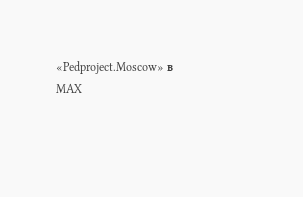«Pedproject.Moscow» в MAX